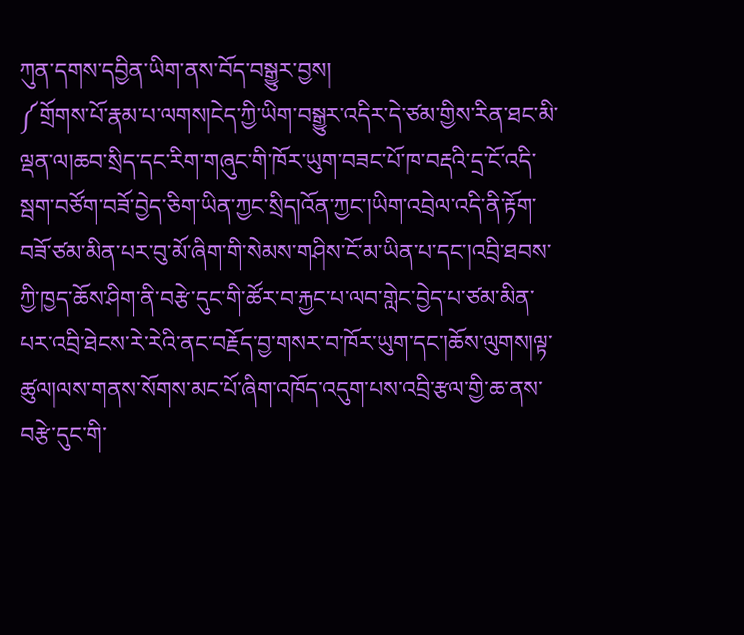ཀུན་དགས་དབྱིན་ཡིག་ནས་བོད་བསྒྱུར་བྱས།
༼གྲོགས་པོ་རྣམ་པ་ལགས།ངེད་ཀྱི་ཡིག་བསྒྱུར་འདིར་དེ་ཙམ་གྱིས་རིན་ཐང་མི་ལྡན་ལ།ཆབ་སྲིད་དང་རིག་གཞུང་གི་ཁོར་ཡུག་བཟང་པོ་ཁ་བརྡའི་དྲ་ངོ་འདི་སྦག་བཙོག་བཟོ་བྱེད་ཅིག་ཡིན་ཀྱང་སྲིད།འོན་ཀྱང་།ཡིག་འབྲེལ་འདི་ནི་རྟོག་བཟོ་ཙམ་མིན་པར་བུ་མོ་ཞིག་གི་སེམས་གཤིས་ངོ་མ་ཡིན་པ་དང་།འབྲི་ཐབས་ཀྱི་ཁྱད་ཆོས་ཤིག་ནི་བརྩེ་དུང་གི་ཚོར་བ་རྐྱང་པ་ལབ་གླེང་བྱེད་པ་ཙམ་མིན་པར་འབྲི་ཐེངས་རེ་རེའི་ནང་བརྗོད་བྱ་གསར་བ་ཁོར་ཡུག་དང་།ཆོས་ལུགས།ལྟ་ཚུལ།ལས་གནས་སོགས་མང་པོ་ཞིག་འཁོད་འདུག་པས་འབྲི་རྩལ་གྱི་ཆ་ནས་བརྩེ་དུང་གི་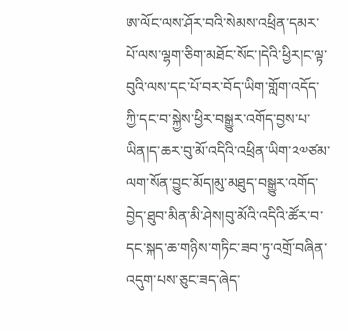ཨ་ལོང་ལས་ཤོར་བའི་སེམས་འཕྲིན་དམར་པོ་ལས་ལྷག་ཅིག་མཐོང་སོང་།དེའི་ཕྱིར།ང་ལྟ་བུའི་ལས་དང་པོ་བར་བོད་ཡིག་གློག་འདོད་ཀྱི་དང་བ་སྐྱེས་ཕྱིར་བསྒྱུར་འགོད་བྱས་པ་ཡིན།ད་ཆར་བུ་མོ་འདིའི་འཕྲིན་ཡིག་༢༧ཙམ་ལག་སོན་བྱུང་མོད།མུ་མཐུད་བསྒྱུར་འགོད་བྱེད་ཐུབ་མིན་མི་ཤེས།བུ་མོའི་འདིའི་ཚོར་བ་དང་སྐད་ཆ་གཉིས་གཏིང་ཟབ་ཏུ་འགྲོ་བཞིན་འདུག་པས་ཅུང་ཟད་ཞེད་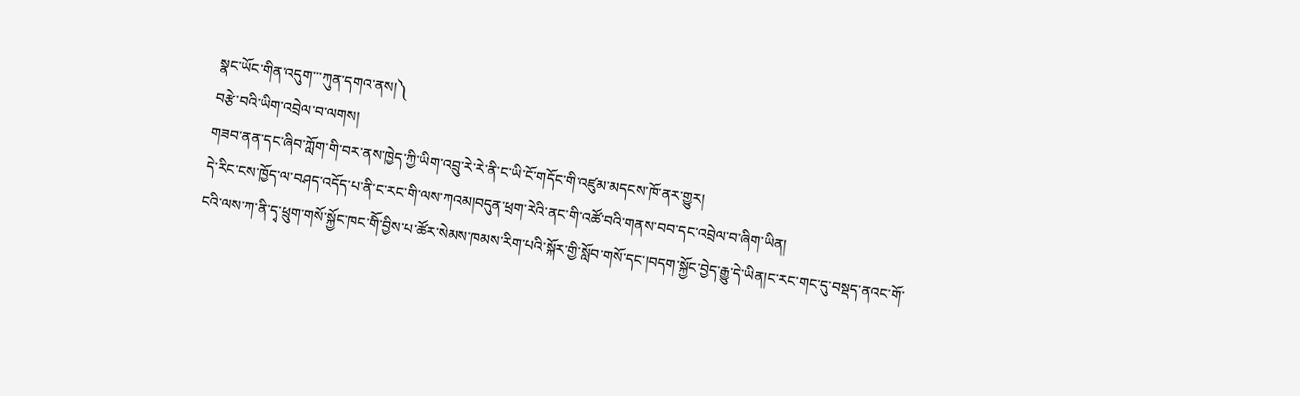སྣང་ཡོང་གིན་འདུག་་་ཀུན་དགའ་ནས།༽
བརྩེ་བའི་ཡིག་འབྲེལ་བ་ལགས།
གཟབ་ནན་དང་ཞིབ་ཀློག་གི་བར་ནས་ཁྱེད་ཀྱི་ཡིག་འབྲུ་རེ་རེ་ནི་ང་ཡི་ངོ་གདོང་གི་འཛུམ་མདངས་ཁོ་ནར་གྱུར།
དེ་རིང་ངས་ཁྱོད་ལ་བཤད་འདོད་པ་ནི་ང་རང་གི་ལས་ཀའམ།བདུན་ཕྲག་རེའི་ནང་གི་འཚོ་བའི་གནས་བབ་དང་འབྲེལ་བ་ཞིག་ཡིན།
ངའི་ལས་ཀ་ནི་དྭ་ཕྲུག་གསོ་སྐྱོང་ཁང་གིོ་བྱིས་པ་ཚོར་སེམས་ཁམས་རིག་པའི་སྐོར་གྱི་སློབ་གསོ་དང་།བདག་སྐྱོང་བྱེད་རྒྱུ་དེ་ཡིན།ང་རང་གང་དུ་བསྡད་ནའང་གོ་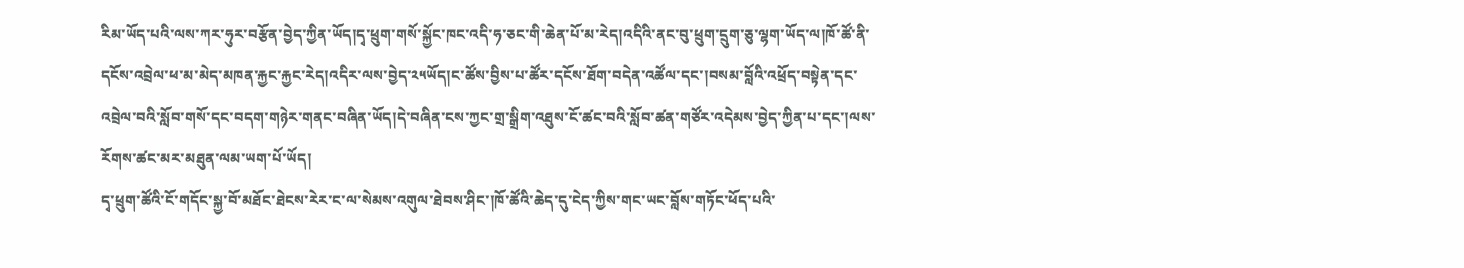རིམ་ཡོད་པའི་ལས་ཀར་ཧུར་བརྩོན་བྱེད་ཀྱིན་ཡོད།དྭ་ཕྲུག་གསོ་སྐྱོང་ཁང་འདི་ཧ་ཅང་གི་ཆེན་པོ་མ་རེད།འདིའི་ནང་བུ་ཕྲུག་དྲུག་ཅུ་ལྷག་ཡོད་ལ།ཁོ་ཚོ་ནི་དངོས་འབྲེལ་ཕ་མ་མེད་མཁན་རྐྱང་རྐྱང་རེད།འདིར་ལས་བྱེད་༢༥ཡོད།ང་ཚོས་བྱིས་པ་ཚོར་དངོས་ཐོག་བདེན་འཚོལ་དང་།བསམ་བློའི་འཕྲོད་བསྟེན་དང་འབྲེལ་བའི་སློབ་གསོ་དང་བདག་གཉེར་གནང་བཞིན་ཡོད།དེ་བཞིན་ངས་ཀྱང་གྲ་སྒྲིག་འཐུས་ངོ་ཚང་བའི་སློབ་ཚན་གཙོར་འདེམས་བྱེད་ཀྱིན་པ་དང་།ལས་རོགས་ཚང་མར་མཐུན་ལམ་ཡག་པོ་ཡོད།
དྭ་ཕྲུག་ཚོའི་ངོ་གདོང་སྐྱ་བོ་མཐོང་ཐེངས་རེར་ང་ལ་སེམས་འགུལ་ཐེབས་ཤིང་།ཁོ་ཚོའི་ཆེད་དུ་ངེད་ཀྱིས་གང་ཡང་བློས་གཏོང་ཕོད་པའི་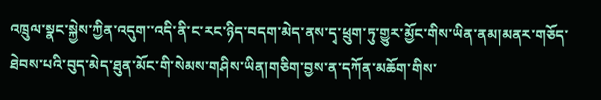འཁྲུལ་སྣང་སྐྱེས་ཀྱིན་འདུག་་འདི་ནི་ང་རང་ཉིད་བདག་མེད་ནས་དྭ་ཕྲུག་ཏུ་གྱུར་མྱོང་གིས་ཡིན་ནམ།མནར་གཅོད་ཐེབས་པའི་བུད་མེད་ཐུན་མོང་གི་སེམས་གཤིས་ཡིན།གཅིག་བྱས་ན་དཀོན་མཆོག་གིས་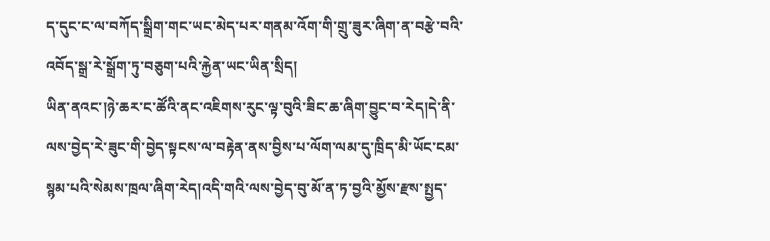ད་དུང་ང་ལ་བཀོད་སྒྲིག་གང་ཡང་མེད་པར་གནམ་འོག་གི་གྲུ་ཟུར་ཞིག་ན་བརྩེ་བའི་འབོད་སྒྲ་རེ་སྒྲོག་ཏུ་བཅུག་པའི་རྐྱེན་ཡང་ཡིན་སྲིད།
ཡིན་ནའང་།ཉེ་ཆར་ང་ཚོའི་ནང་འཇིགས་རུང་ལྟ་བུའི་ཟིང་ཆ་ཞིག་བྱུང་བ་རེད།དེ་ནི་ལས་བྱེད་རེ་ཟུང་གི་བྱེད་སྟངས་ལ་བརྟེན་ནས་བྱིས་པ་ལོག་ལམ་དུ་ཁྲིད་མི་ཡོང་ངམ་སྙམ་པའི་སེམས་ཁྲལ་ཞིག་རེད།འདི་གའི་ལས་བྱེད་བུ་མོ་ན་ཏ་བྱའི་མྱོས་རྫས་སྤྱད་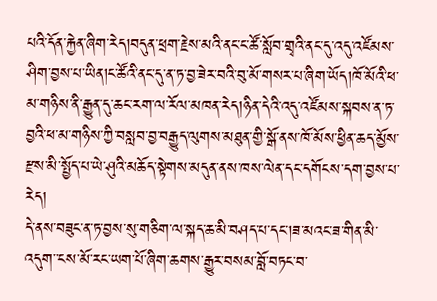པའི་དོན་རྐྱེན་ཞིག་རེད།བདུན་ཕྲག་རྗེས་མའི་ནང་ང་ཚོ་སློབ་གྲྭའི་ནང་དུ་འདུ་འཛོམས་ཤིག་བྱས་པ་ཡིན།ང་ཚོའི་ནང་དུ་ན་ཏ་བྱ་ཟེར་བའི་བུ་མོ་གསར་པ་ཞིག་ཡོད།ཁོ་མོའི་ཕ་མ་གཉིས་ནི་རྒྱུན་དུ་ཆང་རག་ལ་རོལ་མཁན་རེད།ཉིན་དེའི་འདུ་འཛོམས་སྐབས་ན་ཏ་བྱའི་ཕ་མ་གཉིས་ཀྱི་བསླབ་བྱ་བརྒྱུད་ལུགས་མཐུན་གྱི་སྒོ་ནས་ཁོ་མོས་ཕྱིན་ཆད་མྱོས་རྫས་མི་སྤྱོད་པ་ཡེ་ཤུའི་མཆོད་སྟེགས་མདུན་ནས་ཁས་ལེན་དང་དགོངས་དག་བྱས་པ་རེད།
དེ་ནས་བཟུང་ན་ཏ་བྱས་སུ་གཅིག་ལ་སྐད་ཆ་མི་བཤད་པ་དང་།ཟ་མའང་ཟ་གིན་མི་འདུག་་ངས་མོ་རང་ཡག་པོ་ཞིག་ཆགས་རྒྱུར་བསམ་བློ་བཏང་བ་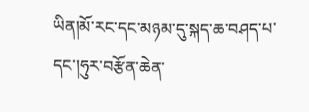ཡིན།མོ་རང་དང་མཉམ་དུ་སྐད་ཆ་བཤད་པ་དང་།ཧུར་བརྩོན་ཆེན་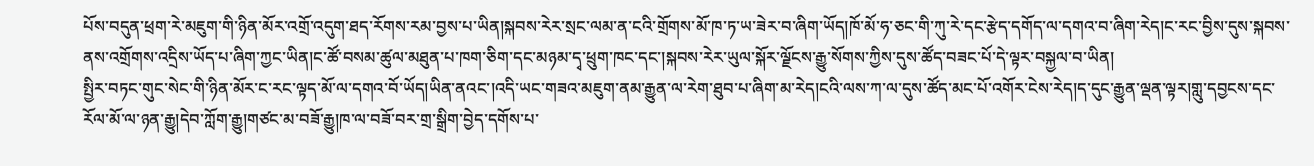པོས་བདུན་ཕྲག་རེ་མཇུག་གི་ཉིན་མོར་འགྲོ་འདུག་ཐད་རོགས་རམ་བྱས་པ་ཡིན།སྐབས་རེར་སྲང་ལམ་ན་ངའི་གྲོགས་མོ་ཁ་ཏ་ཡ་ཟེར་བ་ཞིག་ཡོད།ཁོ་མོ་ཧ་ཅང་གི་ཀུ་རེ་དང་རྩེད་དགོད་ལ་དགའ་བ་ཞིག་རེད།ང་རང་བྱིས་དུས་སྐབས་ནས་འགྲོགས་འདྲིས་ཡོད་པ་ཞིག་ཀྱང་ཡིན།ང་ཚོ་བསམ་ཚུལ་མཐུན་པ་ཁག་ཅིག་དང་མཉམ་དྭ་ཕྲུག་ཁང་དང་།སྐབས་རེར་ཡུལ་སྐོར་ལྗོངས་རྒྱུ་སོགས་ཀྱིས་དུས་ཚོད་བཟང་པོ་དེ་ལྟར་བསྐྱལ་བ་ཡིན།
སྤྱིར་བཏང་གུང་སེང་གི་ཉིན་མོར་ང་རང་ལྟད་མོ་ལ་དགའ་བོ་ཡོད།ཡིན་ནའང་།འདི་ཡང་གཟའ་མཇུག་ནམ་རྒྱུན་ལ་རེག་ཐུབ་པ་ཞིག་མ་རེད།ངའི་ལས་ཀ་ལ་དུས་ཚོད་མང་པོ་འགོར་ངེས་རེད།ད་དུང་རྒྱུན་ལྡན་ལྟར།གླུ་དབྱངས་དང་རོལ་མོ་ལ་ཉན་རྒྱུ།དེབ་ཀློག་རྒྱུ།གཙང་མ་བཟོ་རྒྱུ།ཁ་ལ་བཟོ་བར་གྲ་སྒྲིག་བྱེད་དགོས་པ་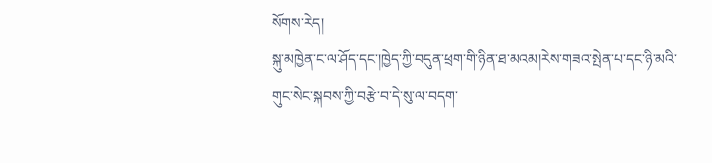སོགས་རེད།
སྐུ་མཁྱེན་ང་ལ་ཤོད་དང་།ཁྱེད་ཀྱི་བདུན་ཕྲག་གི་ཉིན་ཐ་མའམ།རེས་གཟའ་སྤེན་པ་དང་ཉི་མའི་གུང་སེང་སྐབས་ཀྱི་བརྩེ་བ་དེ་སུ་ལ་བདག་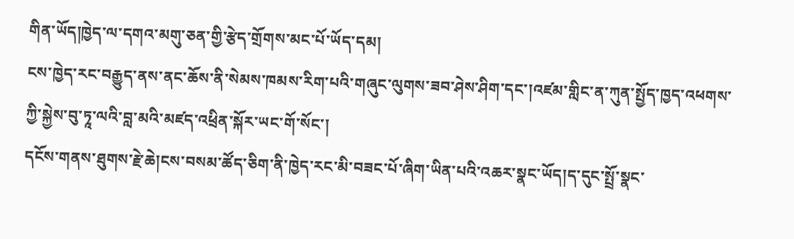གིན་ཡོད།ཁྱེད་ལ་དགའ་མགུ་ཅན་གྱི་རྩེད་གྲོགས་མང་པོ་ཡོད་དམ།
ངས་ཁྱེད་རང་བརྒྱུད་ནས་ནང་ཆོས་ནི་སེམས་ཁམས་རིག་པའི་གཞུང་ལུགས་ཟབ་ཤེས་ཤིག་དང་།འཛམ་གླིང་ན་ཀུན་སྤྱོད་ཁྱད་འཕགས་ཀྱི་སྐྱེས་བུ་ཏཱ་ལའི་བླ་མའི་མཛད་འཕྲིན་སྐོར་ཡང་གོ་སོང་།
དངོས་གནས་ཐུགས་རྗེ་ཆེ།ངས་བསམ་ཚོད་ཅིག་ནི་ཁྱེད་རང་མི་བཟང་པོ་ཞིག་ཡིན་པའི་འཆར་སྣང་ཡོད།ད་དུང་སྤྲོ་སྣང་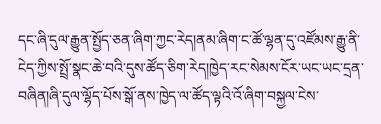དང་ཞི་དུལ་རྒྱུན་སྤྱོད་ཅན་ཞིག་ཀྱང་རེད།ནམ་ཞིག་ང་ཚོ་ལྷན་དུ་འཛོམས་རྒྱུ་ནི་ངེད་ཀྱིས་སྤྲོ་སྣང་ཆེ་བའི་དུས་ཚོད་ཅིག་རེད།ཁྱེད་རང་སེམས་ངོར་ཡང་ཡང་དྲན་བཞིན།ཞི་དུལ་ལྷོད་པོས་སྒོ་ནས་ཁྱེད་ལ་ཚོད་ལྟའི་འོ་ཞིག་བསྐྱལ་ངེས་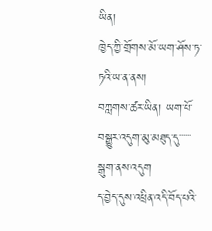ཡིན།
ཁྱེད་ཀྱི་གྲོགས་མོ་ཡག་ཤོས་ཏ་ཏའི་ཡ་ན་ནས།
བཀླགས་ཚར་ཡིན། ཡག་པོ་བསྒྱུར་འདུག་མུ་མཐུད་དུ་་་་་་སྒུག་ནས་འདུག
ད་བྱེད་དུས་འཕྲིན་འདི་བོད་པའི་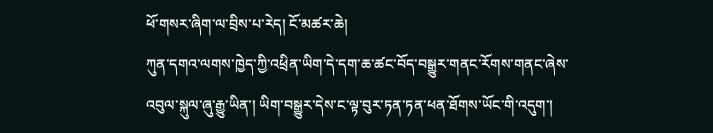ཕོ་གསར་ཞིག་ལ་བྲིས་པ་རེད། ངོ་མཚར་ཆེ།
ཀུན་དགའ་ལགས་ཁྱེད་ཀྱི་འཕྲིན་ཡིག་དེ་དག་ཆ་ཚང་བོད་བསྒྱུར་གནང་རོགས་གནང་ཞེས་འབུལ་སྐུལ་ཞུ་རྒྱུ་ཡིན་། ཡིག་བསྒྱུར་དེས་ང་ལྟ་བུར་ཏན་ཏན་ཕན་ཐོགས་ཡོང་གི་འདུག་།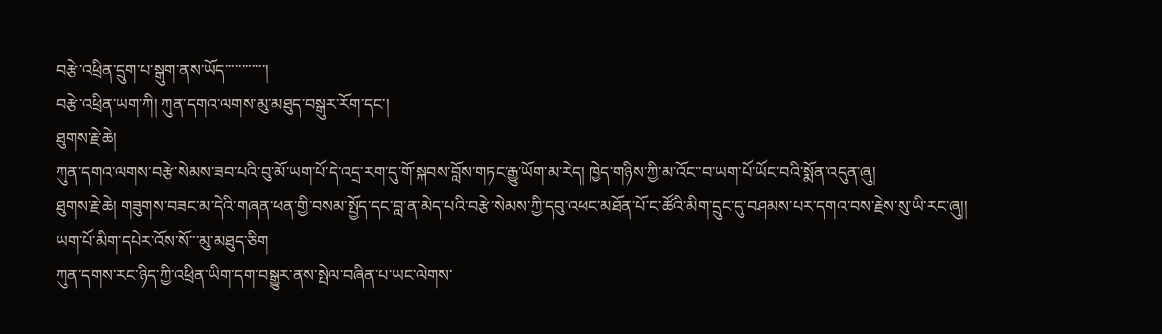བརྩེ་འཕྲིན་དྲུག་པ་སྒུག་ནས་ཡོད་་་་་་་་་་་་།
བརྩེ་འཕྲིན་ཡག་ཀི། ཀུན་དགའ་ལགས་མུ་མཐུད་བསྒུར་རོག་དང་།
ཐུགས་རྗེ་ཆེ།
ཀུན་དགའ་ལགས་བརྩེ་སེམས་ཟབ་པའི་བུ་མོ་ཡག་པོ་དེ་འདྲ་རག་དུ་གོ་སྐབས་བློས་གཏང་རྒྱུ་ཡོག་མ་རེད། ཁྱེད་གཉིས་ཀྱི་མ་འོང་་བ་ཡག་པོ་ཡོང་བའི་སྨོན་འདུན་ཞུ།
ཐུགས་རྗེ་ཆེ། གཟུགས་བཟང་མ་དེའི་གཞན་ཕན་གྱི་བསམ་སྤྱོད་དང་བླ་ན་མེད་པའི་བརྩེ་སེམས་ཀྱི་དབུ་འཕང་མཐོན་པོ་ང་ཚོའི་མིག་དྲུང་དུ་བཤམས་པར་དགའ་བས་རྗེས་སུ་ཡི་རང་ཞུ།།
ཡག་པོ་མིག་དཔེར་འོས་སོ་་་མུ་མཐུད་ཅིག
ཀུན་དགས་རང་ཉིད་ཀྱི་འཕྲིན་ཡིག་དག་བསྒྱུར་ནས་སྤེལ་བཞིན་པ་ཡང་ལེགས་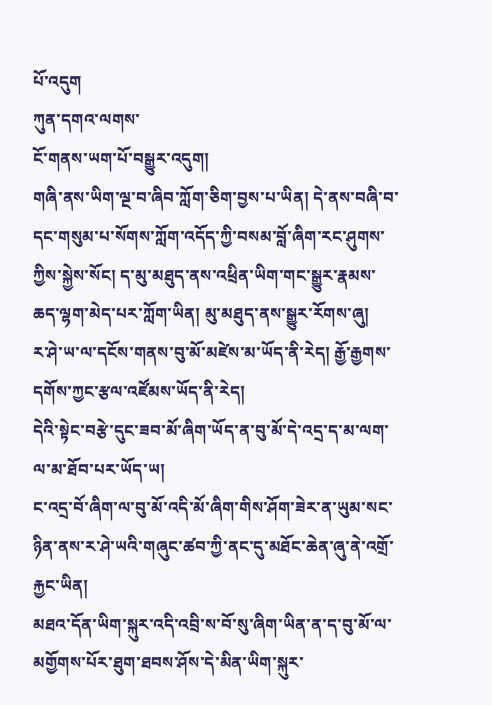པོ་འདུག
ཀུན་དགའ་ལགས་
ངོ་གནས་ཡག་པོ་བསྒྱུར་འདུག།
གཞི་ནས་ཡིག་ལྔ་བ་ཞིབ་ཀློག་ཅིག་བྱས་པ་ཡིན། དེ་ནས་བཞི་བ་དང་གསུམ་པ་སོགས་ཀློག་འདོད་ཀྱི་བསམ་བློ་ཞིག་རང་ཤུགས་ཀྱིས་སྐྱེས་སོང། ད་མུ་མཐུད་ནས་འཕྲིན་ཡིག་གང་སྒྱུར་རྣམས་ཆད་ལྷག་མེད་པར་ཀློག་ཡིན། མུ་མཐུད་ནས་སྒྱུར་རོགས་ཞུ།
ར་ཤེ་ཡ་ལ་དངོས་གནས་བུ་མོ་མཛེས་མ་ཡོད་ནི་རེད། རྒྱོ་རྒྱགས་དགོས་ཀྱང་རྩལ་འཛོམས་ཡོད་ནི་རེད།
དེའི་སྟེང་བརྩེ་དུང་ཟབ་མོ་ཞིག་ཡོད་ན་བུ་མོ་དེ་འདྲ་ད་མ་ལག་ལ་མ་ཐོབ་པར་ཡོད་ཡ།
ང་འདྲ་བོ་ཞིག་ལ་བུ་མོ་འདི་མོ་ཞིག་གིས་ཤོག་ཟེར་ན་ཡུམ་སང་ཉིན་ནས་ར་ཤེ་ཡའི་གཞུང་ཚབ་ཀྱི་ནང་དུ་མཐོང་ཆེན་ཞུ་ནེ་འགྲོ་རྐྱང་ཡིན།
མཐའ་དོན་ཡིག་སྐུར་འདི་འབྲི་ས་བོ་སུ་ཞིག་ཡིན་ན་ད་བུ་མོ་ལ་མགྱོགས་པོར་ཐུག་ཐབས་ཤོས་དེ་མིན་ཡིག་སྐུར་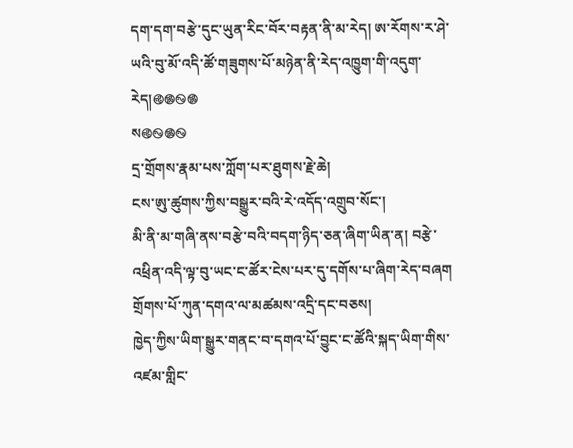དག་དག་བརྩེ་དུང་ཡུན་རིང་བོར་བརྟན་ནི་མ་རེད། ཨ་རོགས་ར་ཤེ་ཡའི་བུ་མོ་འདི་ཚོ་གཟུགས་པོ་མཉེན་ནི་རེད་འཁྱུག་གི་འདུག་རེད།࿋࿌࿊࿌
ས࿋࿊࿌࿊
དྲ་གྲོགས་རྣམ་པས་ཀློག་པར་ཐུགས་རྗེ་ཆེ།
ངས་ཨུ་ཚུགས་ཀྱིས་བསྒྱུར་བའི་རེ་འདོད་འགྲུབ་སོང་།
མི་ནི་མ་གཞི་ནས་བརྩེ་བའི་བདག་ཉིད་ཅན་ཞིག་ཡིན་ན། བརྩེ་འཕྲིན་འདི་ལྟ་བུ་ཡང་ང་ཚོར་ངེས་པར་དུ་དགོས་པ་ཞིག་རེད་བཞག
གྲོགས་པོ་ཀུན་དགའ་ལ་མཚམས་འདྲི་དང་བཅས།
ཁྱེད་ཀྱིས་ཡིག་སྒྱུར་གནང་བ་དགའ་པོ་བྱུང་ང་ཚོའི་སྐད་ཡིག་གིས་འཛམ་གླིང་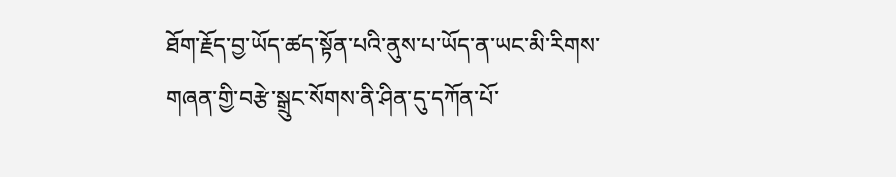ཐོག་རྗོད་བྱ་ཡོད་ཚད་སྟོན་པའི་ནུས་པ་ཡོད་ན་ཡང་མི་རིགས་གཞན་གྱི་བརྩེ་སྒྲུང་སོགས་ནི་ཤིན་དུ་དཀོན་པོ་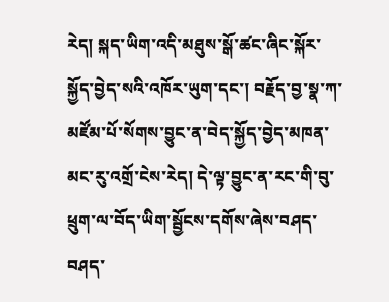རེད། སྐད་ཡིག་འདི་མཐུས་སྒོ་ཚང་ཞིང་སྐོར་སྐྱོད་བྱེད་སའི་འཁོར་ཡུག་དང་། བརྗོད་བྱ་སྣ་ཀ་མཛོམ་པོ་སོགས་བྱུང་ན་བེད་སྐྱོད་བྱེད་མཁན་མང་རུ་འགྲོ་ངེས་རེད། དེ་ལྟ་བྱུང་ན་རང་གི་བུ་ཕྲུག་ལ་བོད་ཡིག་སྦྱོངས་དགོས་ཞེས་བཤད་བཤད་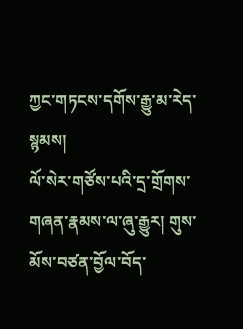ཀྱང་གཏངས་དགོས་རྒྱུ་མ་རེད་སྙམས།
ལོ་སེར་གཙོས་པའི་དྲ་གྲོགས་གཞན་རྣམས་ལ་ཞུ་རྒྱུར། གུས་མོས་བཙན་བྱོལ་བོད་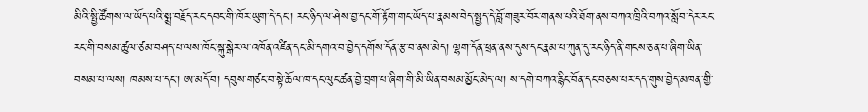མིའི་སྤྱི་ཚོགས་ལ་ཡོད་པའི་སྨྲ་བརྗོད་རང་དབང་གི་ཁོར་ཡུག་དེ་དང་། རང་ཉིད་ལ་ཤེས་བྱ་དང་གོ་རྟོག་གང་ཡོད་པ་རྣམས་བེད་སྤྱད་དེ་བློ་གཟུར་བོར་གནས་པའི་ཐོག་ནས་བཀའ་ཁྲིའི་བཀའ་སློབ་དེར་རང་རང་གི་བསམ་ཚུལ་ཙམ་བཤད་པ་ལས་ཁོང་སྐུ་སྒེར་ལ་འཁོན་འཛིན་དང་མི་དགའ་བ་བྱེད་དགོས་དོན་རྩ་བ་ནས་མེད། ལྷག་དོན་ཕྲན་ནས་དུས་དང་རྣམ་པ་ཀུན་དུ་རང་ཉིད་ནི་གངས་ཅན་པ་ཞིག་ཡིན་བསམ་པ་ལས། ཁམས་པ་དང་། ཨ་མདོ་བ། དབུས་གཙང་བ་སྟེ་ཆོལ་ཁ་དང་ལུང་ཚན་བྱེ་བྲག་པ་ཞིག་གི་མི་ཡིན་བསམ་མྱོང་མེད་ལ། ས་དགེ་བཀའ་རྙིང་བོན་དང་བཅས་པར་དད་གུས་བྱེད་མཁན་གྱི་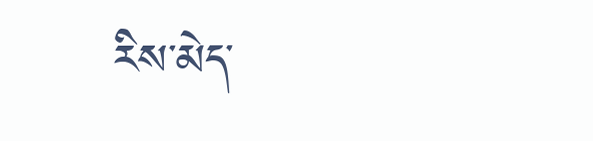རིས་མེད་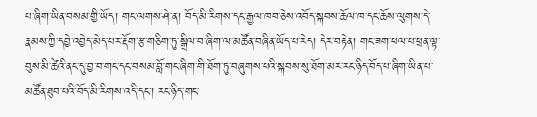པ་ཞིག་ཡིན་བསམ་གྱི་ཡོད། གང་ལགས་ཤེ་ན། བོད་མི་རིགས་དང་རྒྱལ་ཁབ་ཅེས་འབོད་སྐབས་ཆོལ་ཁ་དང་ཆོས་ལུགས་དེ་རྣམས་ཀྱི་དབྱེ་འབྱེད་མེད་པར་རྡོག་རྩ་གཅིག་ཏུ་སྒྲིལ་བ་ཞིག་ལ་མཚོན་བཞིན་ཡོད་པ་རེད། དེར་བརྟེན། གང་ཟག་ཕལ་པ་ཕྲན་ལྟ་བུས་མི་ཚེའི་ནང་དུ་བྱ་བ་གང་དང་བསམ་བློ་གང་ཞིག་གི་ཐོག་ཏུ་བཞུགས་པའི་སྐབས་སུ་ཐོག་མར་རང་ཉིད་བོད་པ་ཞིག་ཡིན་པ་མཚོན་ཐུབ་པའི་བོད་མི་རིགས་འདི་དང་། རང་ཉིད་གང་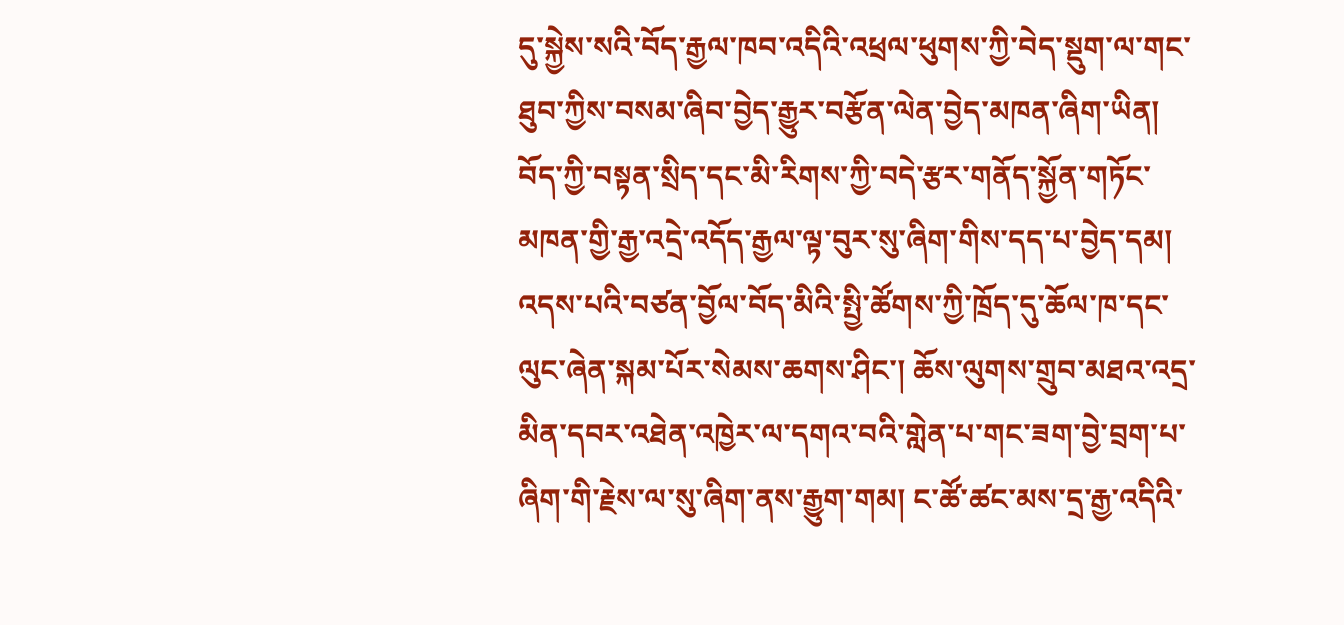དུ་སྐྱེས་སའི་བོད་རྒྱལ་ཁབ་འདིའི་འཕྲལ་ཕུགས་ཀྱི་བེད་སྡུག་ལ་གང་ཐུབ་ཀྱིས་བསམ་ཞིབ་བྱེད་རྒྱུར་བརྩོན་ལེན་བྱེད་མཁན་ཞིག་ཡིན། བོད་ཀྱི་བསྟན་སྲིད་དང་མི་རིགས་ཀྱི་བདེ་རྩར་གནོད་སྐྱོན་གཏོང་མཁན་གྱི་རྒྱ་འདྲེ་འདོད་རྒྱལ་ལྟ་བུར་སུ་ཞིག་གིས་དད་པ་བྱེད་དམ། འདས་པའི་བཙན་བྱོལ་བོད་མིའི་སྤྱི་ཚོགས་ཀྱི་ཁྲོད་དུ་ཆོལ་ཁ་དང་ལུང་ཞེན་སྐམ་པོར་སེམས་ཆགས་ཤིང་། ཆོས་ལུགས་གྲུབ་མཐའ་འདྲ་མིན་དབར་འཐེན་འཁྱེར་ལ་དགའ་བའི་གླེན་པ་གང་ཟག་བྱེ་བྲག་པ་ཞིག་གི་རྗེས་ལ་སུ་ཞིག་ནས་རྒྱུག་གམ། ང་ཚོ་ཚང་མས་དྲ་རྒྱ་འདིའི་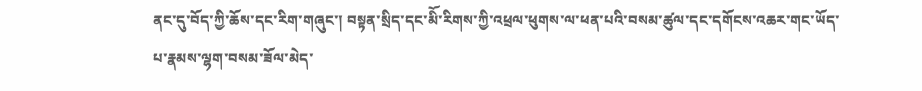ནང་དུ་བོད་ཀྱི་ཆོས་དང་རིག་གཞུང་། བསྟན་སྲིད་དང་མིོ་རིགས་ཀྱི་འཕྲལ་ཕུགས་ལ་ཕན་པའི་བསམ་ཚུལ་དང་དགོངས་འཆར་གང་ཡོད་པ་རྣམས་ལྷག་བསམ་ཟོལ་མེད་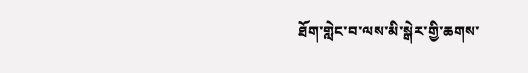ཐོག་གླེང་བ་ལས་མི་སྒེར་གྱི་ཆགས་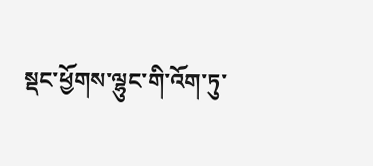སྡང་ཕྱོགས་ལྷུང་གི་འོག་ཏུ་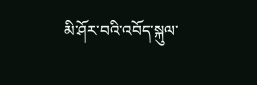མི་ཤོར་བའི་འབོད་སྐུལ་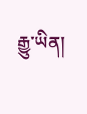རྒྱུ་ཡིན།